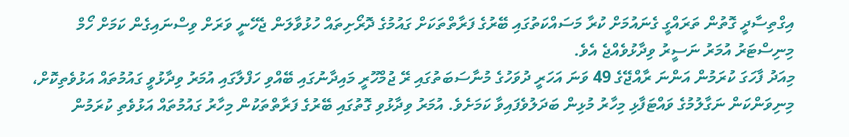އިގްތިސާދީ ގޮތުން ތަރައްގީ ގެނައުމަށް ކުރާ މަސައްކަތުގައި ބޭރުގެ ފަރާތްތަކަށް ގައުމުގެ ދޮރޯށިތައް ހުޅުވާލަން ޖެހޭނީ ވަރަށް ވިސްނައިގެން ކަމަށް ހޯމް މިނިސްޓަރު އުމަރު ނަސީރު ވިދާޅުވެއްޖެ އެވެ.
މިއަދު ފާހަގަ ކުރަމުން އަންނަ ރާއްޖޭގެ 49 ވަނަ އަހަރީ ދުވަހުގެ މުނާސަބަތުގައި ރޭ ޖުމްހޫރީ މައިދާނުގައި ބޭއްވި ހަފްލާގައި އުމަރު ވިދާޅުވީ ގައުމުތައް އަޅުވެތިކޮށް، މިނިވަންކަން ނަގާލުމުގެ ވައްޓަފާޅި މިހާރު މުޅިން ބަދަލުވެފައިވާ ކަމަށެވެ. އުމަރު ވިދާޅުވި ގޮތުގައި ބޭރުގެ ފަރާތްތަކުން މިހާރު ގައުމުތައް އަޅުވެތި ކުރަމުން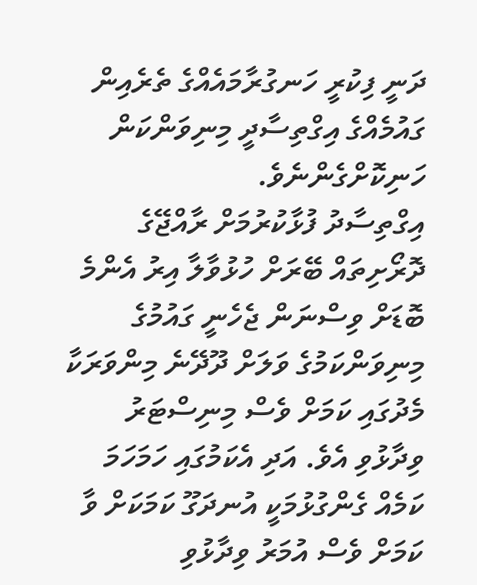ދަނީ ފިކުރީ ހަނގުރާމައެއްގެ ތެރެއިން ގައުމެއްގެ އިގްތިސާދީ މިނިވަންކަން ހަނިކޮށްގެންނެވެ.
އިގްތިސާދު ފުޅާކުރުމަށް ރާއްޖޭގެ ދޮރޯށިތައް ބޭރަށް ހުޅުވާލާ އިރު އެންމެ ބޮޑަށް ވިސްނަން ޖެހެނީ ގައުމުގެ މިނިވަންކަމުގެ ވަލަށް ދޫދޭނެ މިންވަރަކާ މެދުގައި ކަމަށް ވެސް މިނިސްޓަރު ވިދާޅުވި އެވެ. އަދި އެކަމުގައި ހަމަހަމަ ކަމެއް ގެންގުޅުމަކީ އުނދަގޫ ކަމަކަށް ވާ ކަމަށް ވެސް އުމަރު ވިދާޅުވި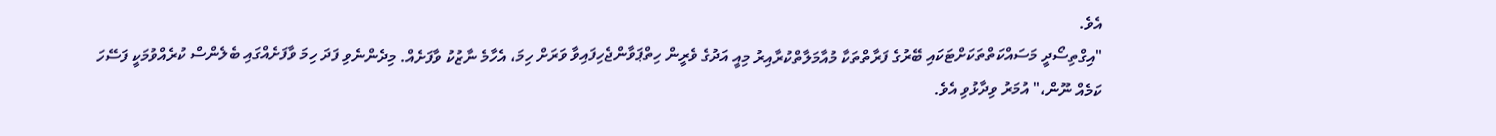އެވެ.
"އިގްތިސޯދީ މަސައްކަތްތަކަށްޓަކައި ބޭރުގެ ފަރާތްތަކާ މުއާމަލާތްކުރާއިރު މިއީ އަދުގެ ވެރީން ހިތްޕަވާންޖެހިފައިވާ ވަރަށް ހިމަ، އެހާމެ ނާޒުކު ވާފަށެއް. މިދެންނެވި ފަދަ ހިމަ ވާފަށެއްގައި ބެލެންސް ކުރެއްވުމަކީ ފަސޭހަ ކަމެއް ނޫން،" އުމަރު ވިދާޅުވި އެވެ.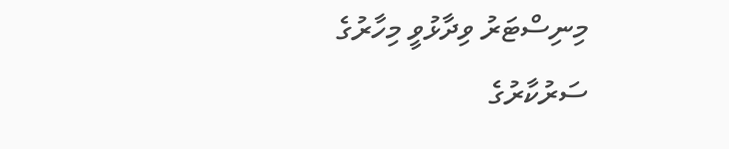މިނިސްޓަރު ވިދާޅުވީ މިހާރުގެ ސަރުކާރުގެ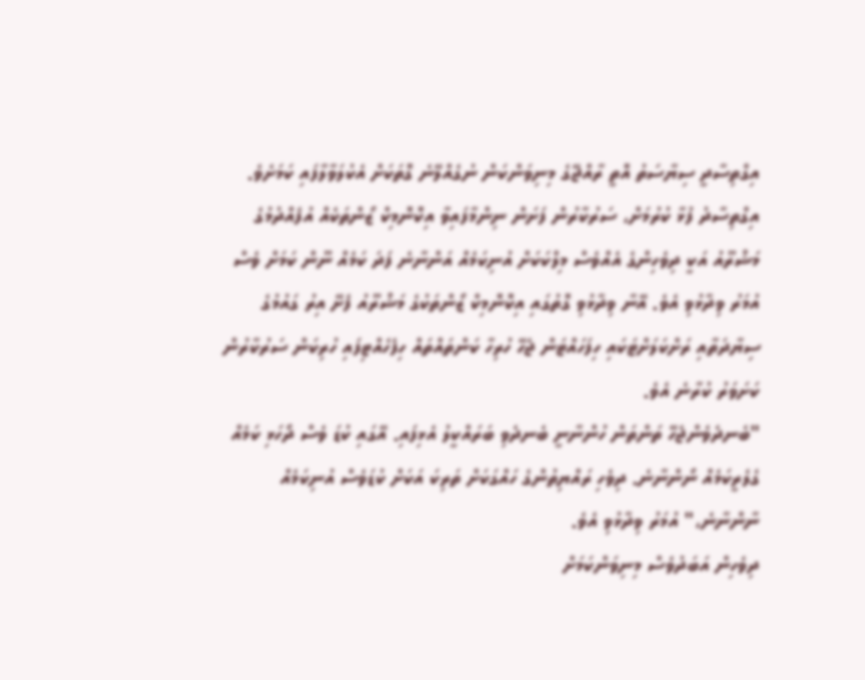އިގްތިސާދީ ސިޔާސަތު އޮތީ ރާއްޖޭގެ މިނިވަންކަން ނުގެއްލޭނެ ގޮތަކަށް އެކުލަވާލާފައި ކަމަށެވެ. އިގްތިސާދު ފުޅާ ކުރުމަށް، ސަރުކާރުން ފަށަން ނިންމާފައިވާ އިކޮނޮމިކް ޒޯންތަކެއް އުފެއްދުމުގެ މަޝްރޫއު އަކީ ދިވެހިންގެ އެއްވެސް މިލްކަކަށް އުނިކަމެއް އަންނާނެ ފަދަ ކަމެއް ނޫން ކަމަށް ވެސް އުމަރު ވިދާޅުވި އެވެ. އޭނާ ވިދާޅުވި ގޮތުގައި އިކޮނޮމިކް ޒޯންތަކުގެ މަޝްރޫއު ފެށޭ އިރު ގައުމުގެ ސިޔާދަތާއި ރަށްކަލަށްޓަކައި ހިފަހައްޓަން ޖެހޭ ހުރިހާ ކަންތައްތައް ހިފެހެއްޓިފައި ހުރިކަން ސަރުކާރުން ކަށަވަރު ކުރާނެ އެވެ.
"ބެނދެވެންޖެހޭ ތަންތަން ހުންނާނީ ބެނދެވި ބަރައްކީލު އެޅިފައި. އޭގައި ކުޑަ ވެސް ދޯހަޅި ކަމެއް ގެލެރީކަމެއް ނޯންނާނެ. ދިވެހި ރައްޔިތުންގެ ހައްގަކަށް ތަރިކަ އަކަށް ކުޑަވެސް އުނިކަމެއް ނާންނާނެ،" އުމަރު ވިދާޅުވި އެވެ.
ދިވެހިން އަބަދުވެސް މިނިވަންކަމަށް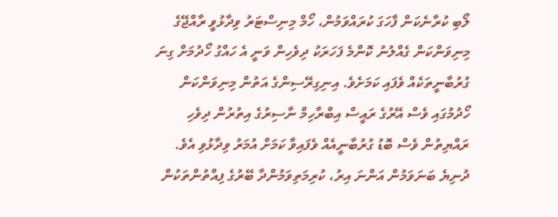ލޯބި ކުރާނެކަން ފާހަގަ ކުރައްވަމުން، ހޯމް މިނިސްޓަރު ވިދާޅުވީ ރާއްޖޭގެ މިނިވަންކަން ގެއްލުނު ކޮންމެ ފަހަރަކު ދިވެހިން ވަނީ އެ ހައްގު ހޯދުމަށް ގިނަ ގުރުބާނީތަކެއް ވެފައި ކަމަށެވެ. އިނިގިރޭސިންގެ އަތުން މިނިވަންކަން ހޯދުމުގައި ވެސް އޭރުގެ ރައީސް އިބްރާހިމް ނާސިރުގެ އިތުރުން ދިވެހި ރައްޔިތުން ވެސް ބޮޑު ގުރުބާނީއެއް ވެފައިވާ ކަމަށް އުމަރު ވިދާޅުވި އެވެ.
ދުނިޔެ ބަނަވަމުން އަންނަ އިރު، ކުރިމަތިވަމުންދާ ބޭރުގެ ފިއްތުންތަކުން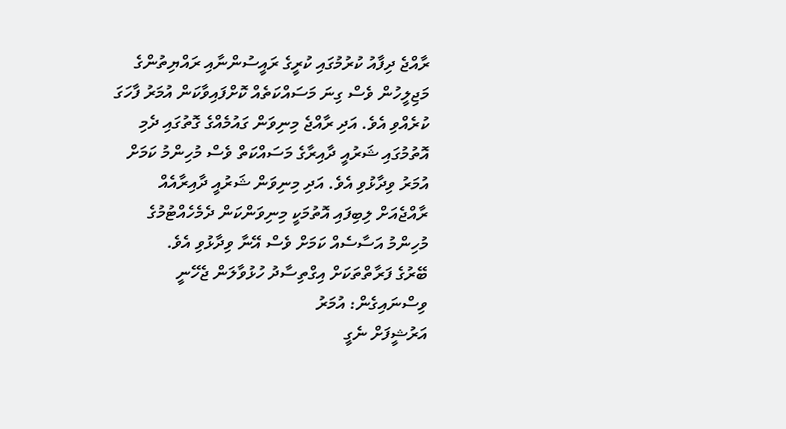ރާއްޖެ ދިފާއު ކުރުމުގައި ކުރީގެ ރައީސުންނާއި ރައްޔިތުންގެ މަޖިލީހުން ވެސް ގިނަ މަސައްކަތެއް ކޮށްފައިވާކަން އުމަރު ފާހަގަ ކުރެއްވި އެވެ. އަދި ރާއްޖެ މިނިވަން ގައުމެއްގެ ގޮތުގައި ދެމި އޮތުމުގައި ޝަރުއީ ދާއިރާގެ މަސައްކަތް ވެސް މުހިންމު ކަމަށް އުމަރު ވިދާޅުވި އެވެ. އަދި މިނިވަން ޝަރުއީ ދާއިރާއެއް ރާއްޖެއަށް ލިބިފައި އޮތުމަކީ މިނިވަންކަން ދެމެހެއްޓުމުގެ މުހިންމު އަސާސެއް ކަމަށް ވެސް އޭނާ ވިދާޅުވި އެވެ.
ބޭރުގެ ފަރާތްތަކަށް އިގްތިސާދު ހުޅުވާލަން ޖެހޭނީ ވިސްނައިގެން: އުމަރު
އަރުޝީފަށް ނެގީ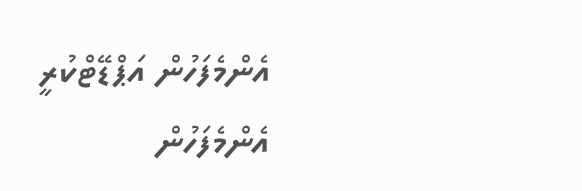އެންމެފަހުން އަޕްޑޭޓްކުރީ
އެންމެފަހުން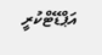އަޕްޑޭޓްކުރީ